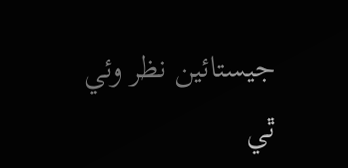جيستائين نظر وئي ٿي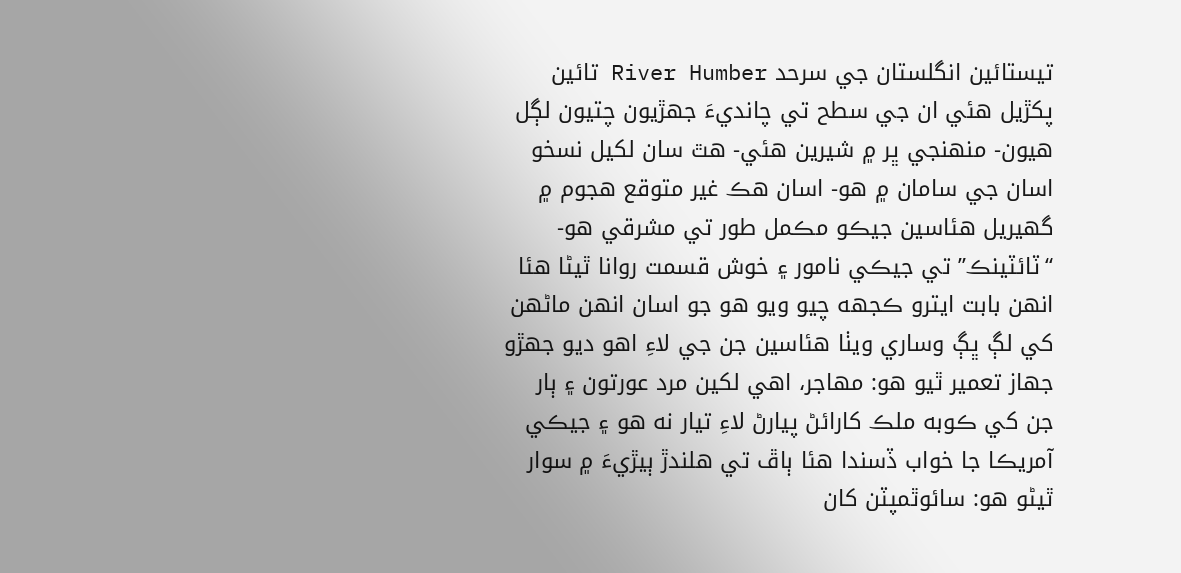تيستائين انگلستان جي سرحد River Humber تائين پکڙيل هئي ان جي سطح تي چانديءَ جهڙيون چتيون لڳل هيون- منهنجي ڀر ۾ شيرين هئي- هٿ سان لکيل نسخو اسان جي سامان ۾ هو- اسان هڪ غير متوقع هجوم ۾ گهيريل هئاسين جيڪو مڪمل طور تي مشرقي هو-
“ٽائٽينڪ” تي جيڪي نامور ۽ خوش قسمت روانا ٿيڻا هئا انهن بابت ايترو ڪجهه چيو ويو هو جو اسان انهن ماڻهن کي لڳ ڀڳ وساري ويٺا هئاسين جن جي لاءِ اهو ديو جهڙو جهاز تعمير ٿيو هو: مهاجر، اهي لکين مرد عورتون ۽ ٻار جن کي ڪوبه ملڪ کارائڻ پيارڻ لاءِ تيار نه هو ۽ جيڪي آمريڪا جا خواب ڏسندا هئا ٻاڦ تي هلندڙ ٻيڙيءَ ۾ سوار ٿيڻو هو: سائوٿمپٽن کان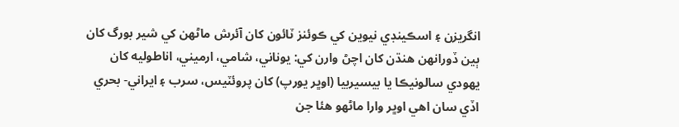انگريزن ۽ اسڪينڊي نيوين کي ڪوئنز ٽائون کان آئرش ماڻهن کي شير بورگ کان ٻين ڏورانهن هنڌن کان اچڻ وارن کي: يوناني، شامي، ارميني، اناطوليه کان يهودي سالونيڪا يا بيسيربيا (اوڀر يورپ) کان پروئٽيس، سرب ۽ ايراني- بحري اڏي سان اهي اوڀر وارا ماڻهو هئا جن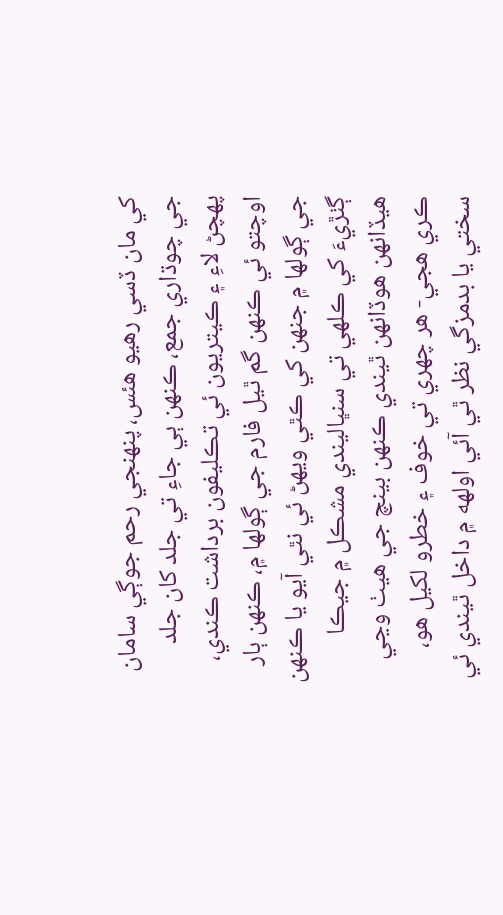کي مان ڏسي رهيو هئس، پنهنجي رحم جوڳي سامان جي چوڌاري جمع، ڪنهن ٻي جاءِ تي جلد کان جلد پهچڻ لاءِ ۽ ڪيتريون ئي تڪليفون برداشت ڪندي، اوچتو ئي ڪنهن گم ٿيل فارم جي ڳولها ۾، ڪنهن ٻار جي ڳولها ۾ جنهن کي ڪٿي ويهڻ ئي نٿي آيو يا ڪنهن ڳٺڙيءَ کي ڪلهي تي سنڀاليندي مشڪل ۾ جيڪا هيڏانهن هوڏانهن ٿيندي ڪنهن بينچ جي هيٺ وڃي ڪري هجي- هر چهري تي خوف ۽ خطرو لکيل هو، سختي يا بدمزگي نظر ٿي آئي اولهه ۾ داخل ٿيندي ئي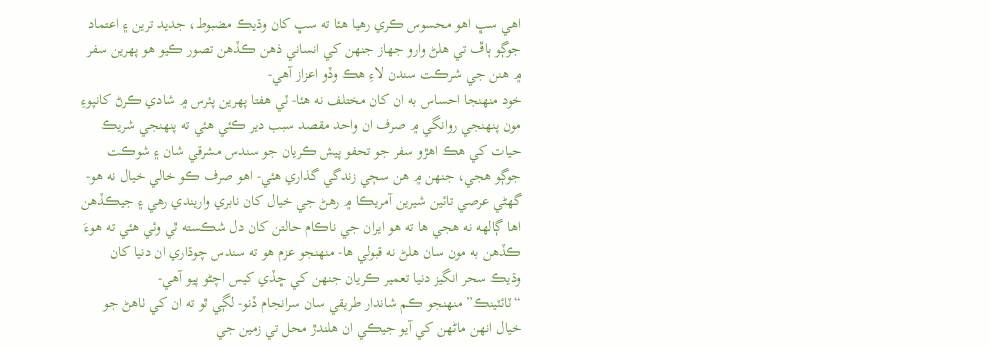اهي سڀ اهو محسوس ڪري رهيا هئا ته سڀ کان وڌيڪ مضبوط، جديد ترين ۽ اعتماد جوڳو ٻاڦ تي هلڻ وارو جهاز جنهن کي انساني ذهن ڪڏهن تصور ڪيو هو پهرين سفر ۾ هنن جي شرڪت سندن لاءِ هڪ وڏو اعزاز آهي-
خود منهنجا احساس به ان کان مختلف نه هئا- ٽي هفتا پهرين پئرس ۾ شادي ڪرڻ کانپوءِ مون پنهنجي روانگي ۾ صرف ان واحد مقصد سبب دير ڪئي هئي ته پنهنجي شريڪ حيات کي هڪ اهڙو سفر جو تحفو پيش ڪريان جو سندس مشرقي شان ۽ شوڪت جوڳو هجي، جنهن ۾ هن سڄي زندگي گذاري هئي- اهو صرف ڪو خالي خيال نه هو- گهڻي عرصي تائين شيرين آمريڪا ۾ رهڻ جي خيال کان نابري واريندي رهي ۽ جيڪڏهن اها ڳالهه نه هجي ها ته هو ايران جي ناڪام حالتن کان دل شڪسته ٿي وئي هئي ته هوءَ ڪڏهن به مون سان هلڻ نه قبولي ها- منهنجو عزم هو ته سندس چوڌاري ان دنيا کان وڌيڪ سحر انگيز دنيا تعمير ڪريان جنهن کي ڇڏي کيس اچڻو پيو آهي-
“ٽائٽينڪ” منهنجو ڪم شاندار طريقي سان سرانجام ڏنو- لڳي ٿو ته ان کي ٺاهڻ جو خيال انهن ماڻهن کي آيو جيڪي ان هلندڙ محل تي زمين جي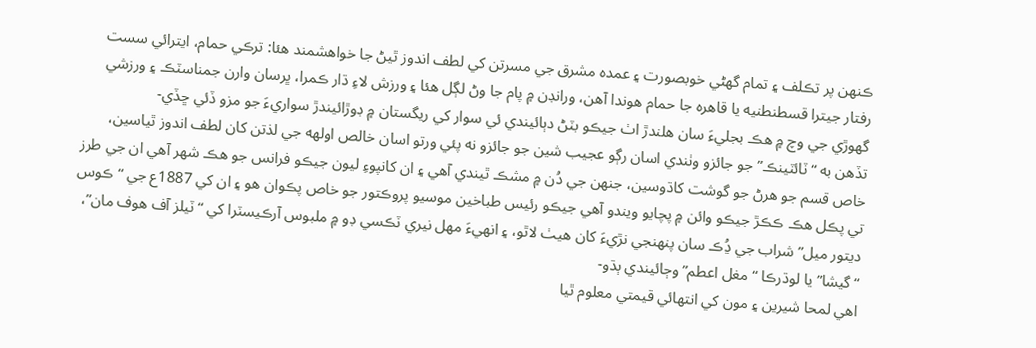ڪنهن پر تڪلف ۽ تمام گهڻي خوبصورت ۽ عمده مشرق جي مسرتن کي لطف اندوز ٿيڻ جا خواهشمند هئا: ترڪي حمام، ايترائي سست رفتار جيترا قسطنطنيه يا قاهره جا حمام هوندا آهن، ورانڊن ۾ پام جا وڻ لڳل هئا ۽ ورزش لاءِ ڌار ڪمرا، ڀرسان وارن جمناسٽڪ ۽ ورزشي گهوڙي جي وچ ۾ هڪ بجليءَ سان هلندڙ اٺ جيڪو بٽڻ دٻائيندي ئي سوار کي ريگستان ۾ ڊوڙائيندڙ سواريءَ جو مزو ڏئي ڇڏي-
تڏهن به “ٽائٽينڪ” جو جائزو وٺندي اسان رڳو عجيب شين جو جائزو نه پئي ورتو اسان خالص اولهه جي لذتن کان لطف اندوز ٿياسين، خاص قسم جو هرڻ جو گوشت کاڌوسين، جنهن جي دُن ۾ مشڪ ٿيندي آهي ۽ ان کانپوءِ ليون جيڪو فرانس جو هڪ شهر آهي ان جي طرز تي پڪل هڪ ڪڪڙ جيڪو وائن ۾ پچايو ويندو آهي جيڪو رئيس طباخين موسيو پروڪتور جو خاص پڪوان هو ۽ ان کي 1887ع جي “ڪوس ديتور ميل” شراب جي ڍُڪ سان پنهنجي نڙيءَ کان هيٺ لاٿو، ۽ انهيءَ مهل نيري ٽڪسي ڊو ۾ ملبوس آرڪيسٽرا کي “ٽيلز آف هوف مان”، “گيشا” يا لوڌرڪا “مغل اعطم” وڄائيندي ٻڌو-
اهي لمحا شيرين ۽ مون کي انتهائي قيمتي معلوم ٿيا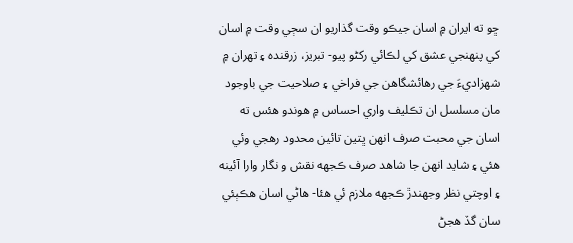ڇو ته ايران ۾ اسان جيڪو وقت گذاريو ان سڄي وقت ۾ اسان کي پنهنجي عشق کي لڪائي رکڻو پيو- تبريز، زرقنده ۽ تهران ۾ شهزاديءَ جي رهائشگاهن جي فراخي ۽ صلاحيت جي باوجود مان مسلسل ان تڪليف واري احساس ۾ هوندو هئس ته اسان جي محبت صرف انهن ڀتين تائين محدود رهجي وئي هئي ۽ شايد انهن جا شاهد صرف ڪجهه نقش و نگار وارا آئينه ۽ اوچتي نظر وجهندڙ ڪجهه ملازم ئي هئا- هاڻي اسان هڪٻئي سان گڏ هجڻ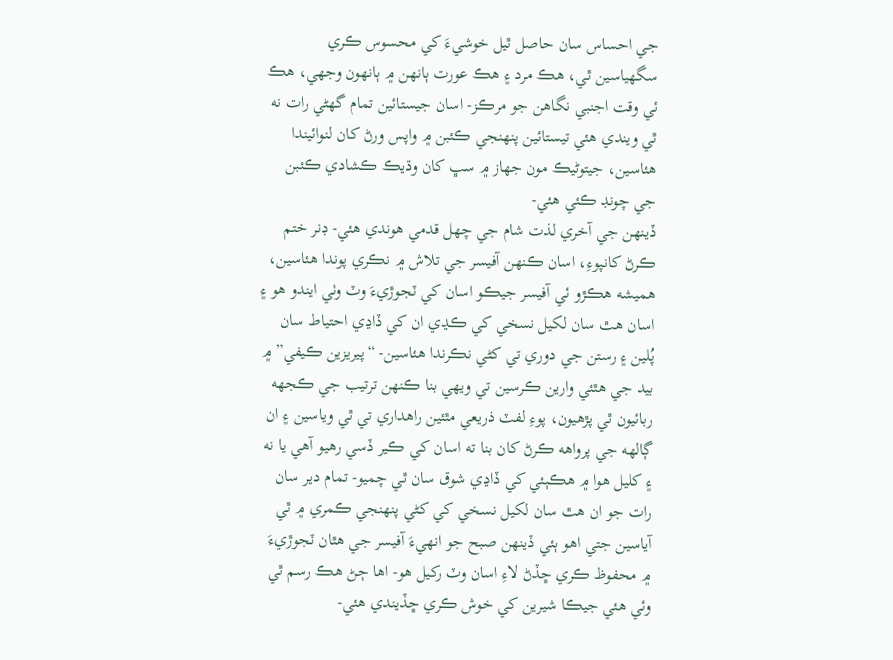جي احساس سان حاصل ٿيل خوشيءَ کي محسوس ڪري سگهياسين ٿي، هڪ مرد ۽ هڪ عورت ٻانهن ۾ ٻانهون وجهي، هڪ ئي وقت اجنبي نگاهن جو مرڪز- اسان جيستائين تمام گهڻي رات نه ٿي ويندي هئي تيستائين پنهنجي ڪئبن ۾ واپس ورڻ کان لنوائيندا هئاسين، جيتوڻيڪ مون جهاز ۾ سڀ کان وڌيڪ ڪشادي ڪئبن جي چونڊ ڪئي هئي-
ڏينهن جي آخري لذت شام جي چهل قدمي هوندي هئي- ڊنر ختم ڪرڻ کانپوءِ، اسان ڪنهن آفيسر جي تلاش ۾ نڪري پوندا هئاسين، هميشه هڪڙو ئي آفيسر جيڪو اسان کي ٽجوڙيءَ وٽ وٺي ايندو هو ۽ اسان هٿ سان لکيل نسخي کي ڪڍي ان کي ڏاڍي احتياط سان پُلين ۽ رستن جي دوري تي کڻي نڪرندا هئاسين- “پيريزين ڪيفي” ۾ بيد جي هٿئي وارين ڪرسين تي ويهي بنا ڪنهن ترتيب جي ڪجهه ربائيون ٿي پڙهيون، پوءِ لفٽ ذريعي مٿئين راهداري تي ٿي وياسين ۽ ان ڳالهه جي پرواهه ڪرڻ کان بنا ته اسان کي ڪير ڏسي رهيو آهي يا نه ۽ کليل هوا ۾ هڪٻئي کي ڏاڍي شوق سان ٿي چميو- تمام دير سان رات جو ان هٿ سان لکيل نسخي کي کڻي پنهنجي ڪمري ۾ ٿي آياسين جتي اهو ٻئي ڏينهن صبح جو انهيءَ آفيسر جي هٿان ٽجوڙيءَ ۾ محفوظ ڪري ڇڏڻ لاءِ اسان وٽ رکيل هو- اها ڄڻ هڪ رسم ٿي وئي هئي جيڪا شيرين کي خوش ڪري ڇڏيندي هئي-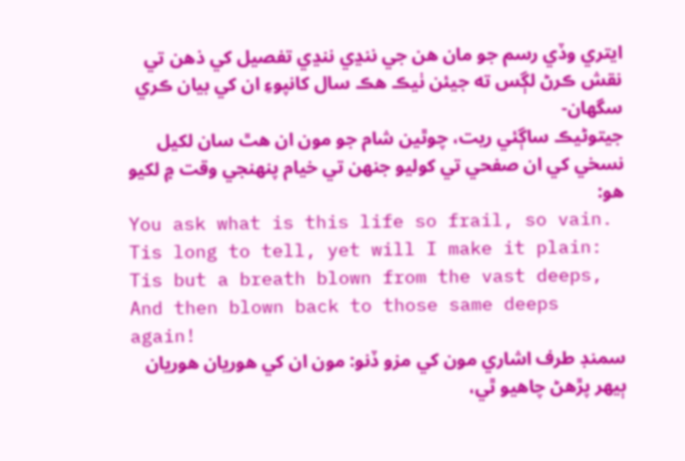ايتري وڏي رسم جو مان هن جي ننڍي ننڍي تفصيل کي ذهن تي نقش ڪرڻ لڳس ته جيئن ٺيڪ هڪ سال کانپوءِ ان کي بيان ڪري سگهان-
جيتوڻيڪ ساڳئي ريت، چوٿين شام جو مون ان هٿ سان لکيل نسخي کي ان صفحي تي کوليو جنهن تي خيام پنهنجي وقت ۾ لکيو هو:
You ask what is this life so frail, so vain.
Tis long to tell, yet will I make it plain:
Tis but a breath blown from the vast deeps,
And then blown back to those same deeps again!
سمنڊ طرف اشاري مون کي مزو ڏنو: مون ان کي هوريان هوريان ٻيهر پڙهڻ چاهيو ٿي،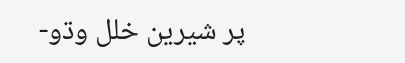پر شيرين خلل وڌو-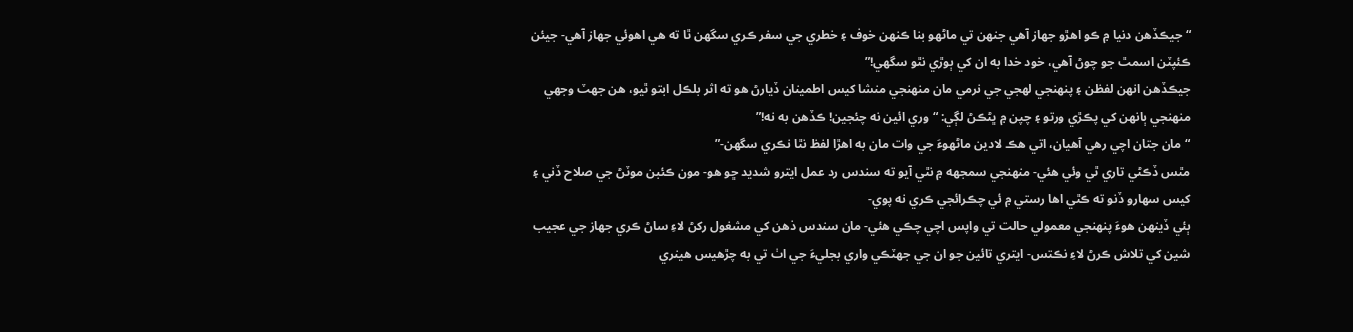“جيڪڏهن دنيا ۾ ڪو اهڙو جهاز آهي جنهن تي ماڻهو بنا ڪنهن خوف ۽ خطري جي سفر ڪري سگهن ٿا ته هي اهوئي جهاز آهي- جيئن ڪئپٽن اسمٿ جو چوڻ آهي، خود خدا به ان کي ٻوڙي نٿو سگهي!”
جيڪڏهن انهن لفظن ۽ پنهنجي لهجي جي نرمي مان منهنجي منشا کيس اطمينان ڏيارڻ هو ته اثر بلڪل ابتو ٿيو، هن جهٽ وجهي منهنجي ٻانهن کي پڪڙي ورتو ۽ چپن ۾ ڀڻڪڻ لڳي: “وري ائين نه چئجين! ڪڏهن به نه!”
“مان جتان اچي رهي آهيان، اتي هڪ لادين ماڻهوءَ جي وات مان به اهڙا لفظ نٿا نڪري سگهن-”
مٿس ڏڪڻي تاري ٿي وئي هئي- منهنجي سمجهه ۾ نٿي آيو ته سندس رد عمل ايترو شديد ڇو هو- مون ڪئبن موٽڻ جي صلاح ڏني ۽ کيس سهارو ڏنو ته ڪٿي اها رستي ۾ ئي چڪرائجي ڪري نه پوي-
ٻئي ڏينهن هوءَ پنهنجي معمولي حالت تي واپس اچي چڪي هئي- مان سندس ذهن کي مشغول رکڻ لاءِ ساڻ ڪري جهاز جي عجيب شين کي تلاش ڪرڻ لاءِ نڪتس- ايتري تائين جو ان جي جهٽڪي واري بجليءَ جي اٺ تي به چڙهيس هينري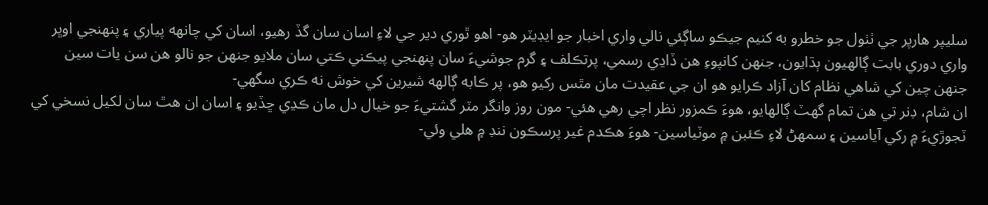سليپر هارپر جي ٺٺول جو خطرو به کنيم جيڪو ساڳئي نالي واري اخبار جو ايڊيٽر هو- اهو ٿوري دير جي لاءِ اسان سان گڏ رهيو، اسان کي چانهه پياري ۽ پنهنجي اوڀر واري دوري بابت ڳالهيون ٻڌايون، جنهن کانپوءِ هن ڏاڍي رسمي، پرتڪلف ۽ گرم جوشيءَ سان پنهنجي پيڪني ڪتي سان ملايو جنهن جو نالو هن سن يات سين جنهن چين کي شاهي نظام کان آزاد ڪرايو هو ان جي عقيدت مان مٿس رکيو هو، پر ڪابه ڳالهه شيرين کي خوش نه ڪري سگهي-
ان شام، ڊنر تي هن تمام گهٽ ڳالهايو، هوءَ ڪمزور نظر اچي رهي هئي- مون روز وانگر مٽر گشتيءَ جو خيال دل مان ڪڍي ڇڏيو ۽ اسان ان هٿ سان لکيل نسخي کي ٽجوڙيءَ ۾ رکي آياسين ۽ سمهڻ لاءِ ڪئبن ۾ موٽياسين- هوءَ هڪدم غير پرسڪون ننڊ ۾ هلي وئي-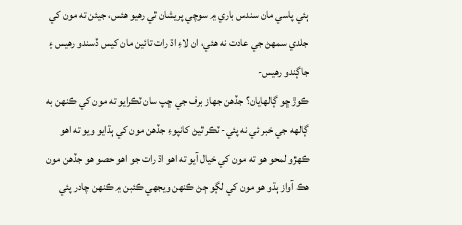ٻئي پاسي مان سندس باري ۾ سوچي پريشان ٿي رهيو هئس، جيئن ته مون کي جلدي سمهڻ جي عادت نه هئي، ان لاءِ اڌ رات تائين مان کيس ڏسندو رهيس ۽ جاڳندو رهيس-
ڪوڙ ڇو ڳالهايان؟ جڏهن جهاز برف جي ڇپ سان ٽڪرايو ته مون کي ڪنهن به ڳالهه جي خبر ئي نه پئي- ٽڪر ٿيڻ کانپوءِ جڏهن مون کي ٻڌايو ويو ته اهو ڪهڙو لمحو هو ته مون کي خيال آيو ته اهو اڌ رات جو اهو حصو هو جڏهن مون هڪ آواز ٻڌو هو مون کي لڳو ڄڻ ڪنهن ويجهي ڪئبن ۾ ڪنهن چادر پئي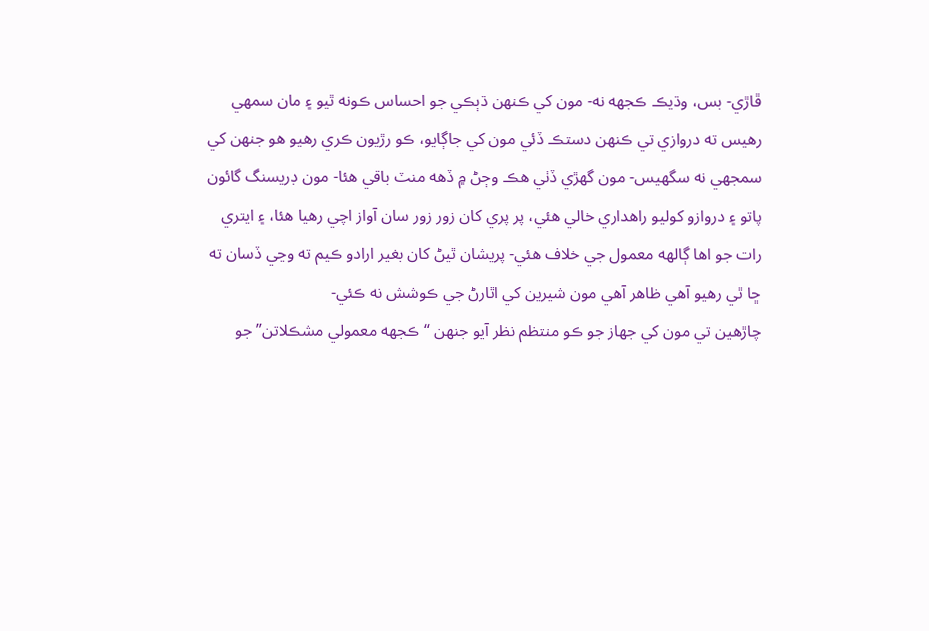ڦاڙي- بس، وڌيڪ ڪجهه نه- مون کي ڪنهن ڌٻڪي جو احساس ڪونه ٿيو ۽ مان سمهي رهيس ته دروازي تي ڪنهن دستڪ ڏئي مون کي جاڳايو، ڪو رڙيون ڪري رهيو هو جنهن کي سمجهي نه سگهيس- مون گهڙي ڏٺي هڪ وڄڻ ۾ ڏهه منٽ باقي هئا- مون ڊريسنگ گائون پاتو ۽ دروازو کوليو راهداري خالي هئي، پر پري کان زور زور سان آواز اچي رهيا هئا، ۽ ايتري رات جو اها ڳالهه معمول جي خلاف هئي- پريشان ٿيڻ کان بغير ارادو ڪيم ته وڃي ڏسان ته ڇا ٿي رهيو آهي ظاهر آهي مون شيرين کي اٿارڻ جي ڪوشش نه ڪئي-
چاڙهين تي مون کي جهاز جو ڪو منتظم نظر آيو جنهن “ڪجهه معمولي مشڪلاتن” جو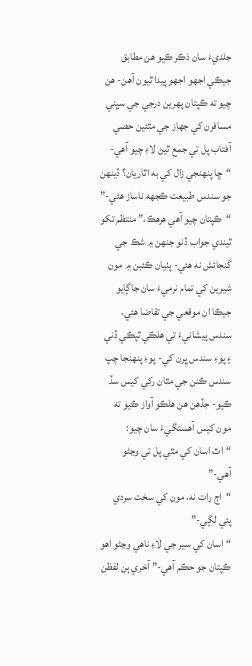جلديءَ سان ذڪر ڪيو هن مطابق جيڪي اجهو اجهو پيدا ٿيون آهن- هن چيو ته ڪپتان پهرين درجي جي سڀني مسافرن کي جهاز جي مٿئين حصي آفتاب پل تي جمع ٿيڻ لاءِ چيو آهي-
“ڇا پنهنجي زال کي به اٿاريان؟ ڏينهن جو سندس طبيعت ڪجهه ناساز هئي-”
“ڪپتان چيو آهي هرهڪ،” منتظم تکو ٿيندي جواب ڏنو جنهن ۾ شڪ جي گنجائش نه هئي- پٺيان ڪئبن ۾ مون شيرين کي تمام نرميءَ سان جاڳايو جيڪا ان موقعي جي تقاضا هئي، سندس پيشانيءَ تي هلڪي ٿپڪي ڏني ۽ پوءِ سندس ڀِرن کي- پوءِ پنهنجا چپ سندس ڪنن جي مٿان رکي کيس سڏ ڪيو- جڏهن هن هلڪو آواز ڪيو ته مون کيس آهستگيءَ سان چيو:
“اٿ اسان کي مٿي پل تي وڃڻو آهي-”
“اڄ رات نه، مون کي سخت سردي پئي لڳي-”
“اسان کي سير جي لاءِ ناهي وڃڻو اهو ڪپتان جو حڪم آهي-” آخري ٻن لفظن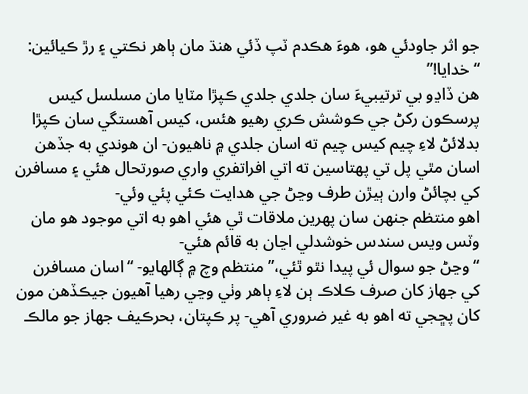جو اثر جاودئي هو، هوءَ هڪدم ٽپ ڏئي هنڌ مان ٻاهر نڪتي ۽ رڙ ڪيائين: “خدايا!”
هن ڏاڍو بي ترتيبيءَ سان جلدي جلدي ڪپڙا مٽايا مان مسلسل کيس پرسڪون رکڻ جي ڪوشش ڪري رهيو هئس، کيس آهستگي سان ڪپڙا بدلائڻ لاءِ چيم کيس چيم ته اسان جلدي ۾ ناهيون- ان هوندي به جڏهن اسان مٿي پل تي پهتاسين ته اتي افراتفري واري صورتحال هئي ۽ مسافرن کي بچائڻ وارن ٻيڙن طرف وڃڻ جي هدايت ڪئي پئي وئي-
اهو منتظم جنهن سان پهرين ملاقات ٿي هئي اهو به اتي موجود هو مان وٽس ويس سندس خوشدلي اڃان به قائم هئي-
“وڃڻ جو سوال ئي پيدا نٿو ٿئي،” منتظم وچ ۾ ڳالهايو- “اسان مسافرن کي جهاز کان صرف ڪلاڪ ٻن لاءِ ٻاهر وٺي وڃي رهيا آهيون جيڪڏهن مون کان پڇجي ته اهو به غير ضروري آهي- پر ڪپتان، بحرڪيف جهاز جو مالڪ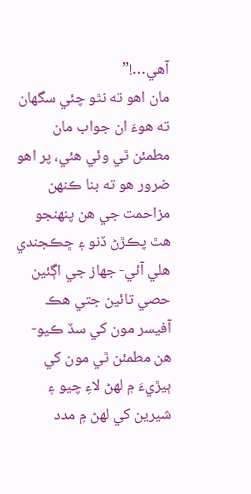آهي…!”
مان اهو ته نٿو چئي سگهان ته هوءَ ان جواب مان مطمئن ٿي وئي هئي، پر اهو ضرور هو ته بنا ڪنهن مزاحمت جي هن پنهنجو هٿ پڪڙڻ ڏنو ۽ ڇڪجندي هلي آئي- جهاز جي اڳئين حصي تائين جتي هڪ آفيسر مون کي سڏ ڪيو-
هن مطمئن ٿي مون کي ٻيڙيءَ ۾ لهڻ لاءِ چيو ۽ شيرين کي لهڻ ۾ مدد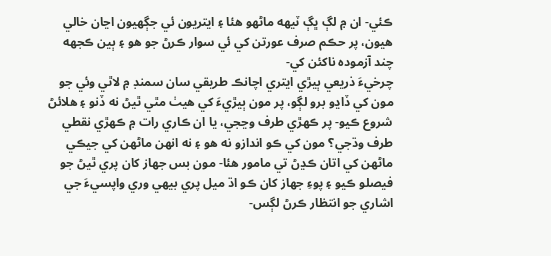ڪئي- ان ۾ لڳ ڀڳ ٽيهه ماڻهو هئا ۽ ايتريون ئي جڳهيون اڃان خالي هيون، پر حڪم صرف عورتن کي ئي سوار ڪرڻ جو هو ۽ ٻين ڪجهه چند آزموده ناکئن کي-
چرخيءَ ذريعي ٻيڙي ايتري اچانڪ طريقي سان سمنڊ ۾ لاٿي وئي جو مون کي ڏاڍو برو لڳو، پر مون ٻيڙيءَ کي هيٺ مٿي ٿيڻ نه ڏنو ۽ هلائڻ شروع ڪيو- پر ڪهڙي طرف وڃجي، يا ان ڪاري رات ۾ ڪهڙي نقطي طرف وڌجي؟ مون کي ڪو اندازو نه هو ۽ نه انهن ماڻهن کي جيڪي ماڻهن کي اتان ڪڍڻ تي مامور هئا- مون بس جهاز کان پري ٿيڻ جو فيصلو ڪيو ۽ پوءِ جهاز کان ڪو اڌ ميل پري بيهي وري واپسيءَ جي اشاري جو انتظار ڪرڻ لڳس-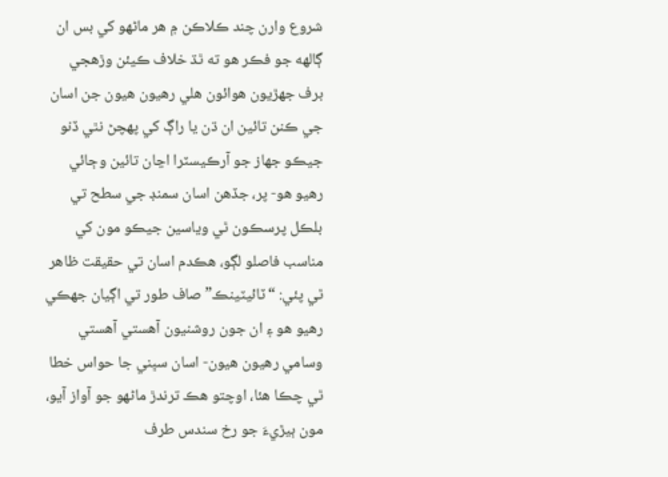شروع وارن چند ڪلاڪن ۾ هر ماڻهو کي بس ان ڳالهه جو فڪر هو ته ٿڌ خلاف ڪيئن وڙهجي برف جهڙيون هوائون هلي رهيون هيون جن اسان جي ڪنن تائين ان ڌن يا راڳ کي پهچڻ نٿي ڏنو جيڪو جهاز جو آرڪيسٽرا اڃان تائين وڄائي رهيو هو- پر، جڏهن اسان سمنڊ جي سطح تي بلڪل پرسڪون ٿي وياسين جيڪو مون کي مناسب فاصلو لڳو، هڪدم اسان تي حقيقت ظاهر ٿي پئي: “ٽائيٽينڪ” صاف طور تي اڳيان جهڪي رهيو هو ۽ ان جون روشنيون آهستي آهستي وسامي رهيون هيون- اسان سڀني جا حواس خطا ٿي چڪا هئا، اوچتو هڪ ترندڙ ماڻهو جو آواز آيو، مون ٻيڙيءَ جو رخ سندس طرف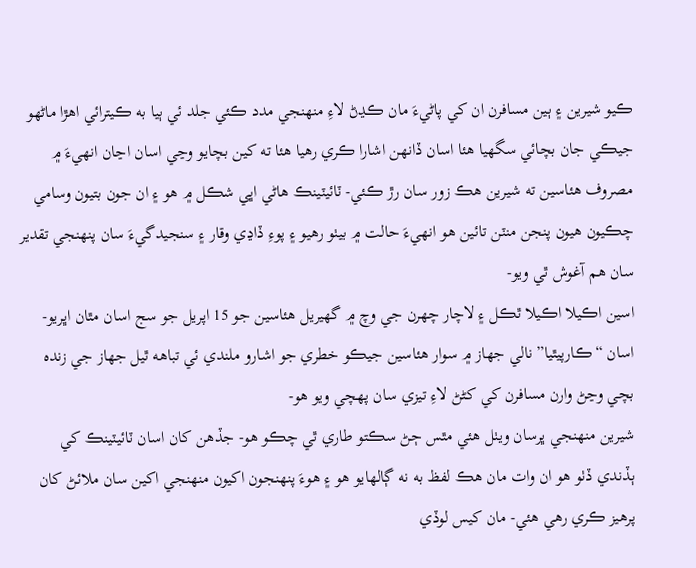ڪيو شيرين ۽ ٻين مسافرن ان کي پاڻيءَ مان ڪڍڻ لاءِ منهنجي مدد ڪئي جلد ئي ٻيا به ڪيترائي اهڙا ماڻهو جيڪي جان بچائي سگهيا هئا اسان ڏانهن اشارا ڪري رهيا هئا ته کين بچايو وڃي اسان اڃان انهيءَ ۾ مصروف هئاسين ته شيرين هڪ زور سان رڙ ڪئي- ٽائيٽينڪ هاڻي اڀي شڪل ۾ هو ۽ ان جون بتيون وسامي چڪيون هيون پنجن منٽن تائين هو انهيءَ حالت ۾ بيٺو رهيو ۽ پوءِ ڏاڍي وقار ۽ سنجيدگيءَ سان پنهنجي تقدير سان هم آغوش ٿي ويو-
اسين اڪيلا اڪيلا ٿڪل ۽ لاچار چهرن جي وچ ۾ گهيريل هئاسين جو 15 اپريل جو سج اسان مٿان اڀريو- اسان “ڪارپيٿيا” نالي جهاز ۾ سوار هئاسين جيڪو خطري جو اشارو ملندي ئي تباهه ٿيل جهاز جي زنده بچي وڃڻ وارن مسافرن کي کڻڻ لاءِ تيزي سان پهچي ويو هو-
شيرين منهنجي ڀرسان ويٺل هئي مٿس ڄڻ سڪتو طاري ٿي چڪو هو- جڏهن کان اسان ٽائيٽينڪ کي ٻڏندي ڏٺو هو ان وات مان هڪ لفظ به نه ڳالهايو هو ۽ هوءَ پنهنجون اکيون منهنجي اکين سان ملائڻ کان پرهيز ڪري رهي هئي- مان کيس لوڏي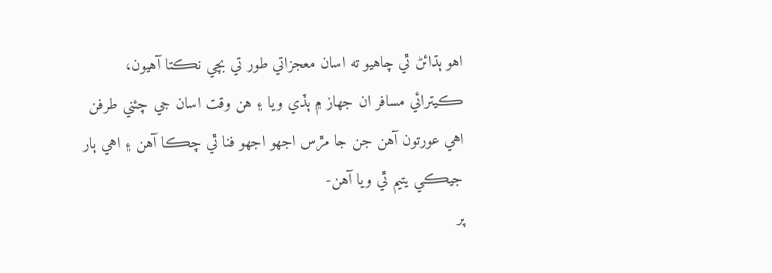اهو ٻڌائڻ ٿي چاهيو ته اسان معجزاتي طور تي بچي نڪتا آهيون، ڪيترائي مسافر ان جهاز ۾ ٻڏي ويا ۽ هن وقت اسان جي چئني طرفن اهي عورتون آهن جن جا مڙس اجهو اجهو فنا ٿي چڪا آهن ۽ اهي ٻار جيڪي يتيم ٿي ويا آهن-
پر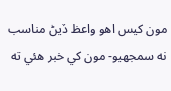مون کيس اهو واعظ ڏيڻ مناسب نه سمجهيو- مون کي خبر هئي ته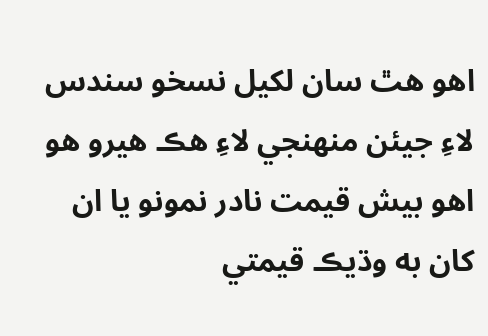اهو هٿ سان لکيل نسخو سندس لاءِ جيئن منهنجي لاءِ هڪ هيرو هو اهو بيش قيمت نادر نمونو يا ان کان به وڌيڪ قيمتي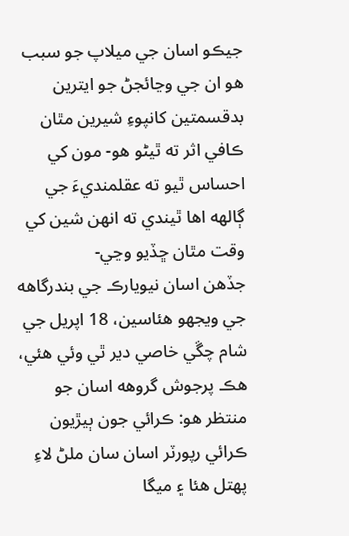جيڪو اسان جي ميلاپ جو سبب هو ان جي وڃائجڻ جو ايترين بدقسمتين کانپوءِ شيرين مٿان ڪافي اثر ته ٿيڻو هو- مون کي احساس ٿيو ته عقلمنديءَ جي ڳالهه اها ٿيندي ته انهن شين کي وقت مٿان ڇڏيو وڃي-
جڏهن اسان نيويارڪ جي بندرگاهه جي ويجهو هئاسين، 18 اپريل جي شام چڱي خاصي دير ٿي وئي هئي، هڪ پرجوش گروهه اسان جو منتظر هو: ڪرائي جون ٻيڙيون ڪرائي رپورٽر اسان سان ملڻ لاءِ پهتل هئا ۽ ميگا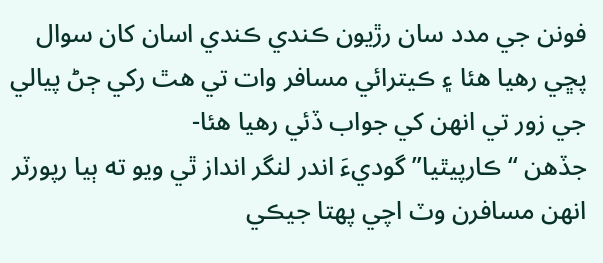فونن جي مدد سان رڙيون ڪندي ڪندي اسان کان سوال پڇي رهيا هئا ۽ ڪيترائي مسافر وات تي هٿ رکي ڄڻ پيالي جي زور تي انهن کي جواب ڏئي رهيا هئا-
جڏهن “ڪارپيٿيا” گوديءَ اندر لنگر انداز ٿي ويو ته ٻيا رپورٽر انهن مسافرن وٽ اچي پهتا جيڪي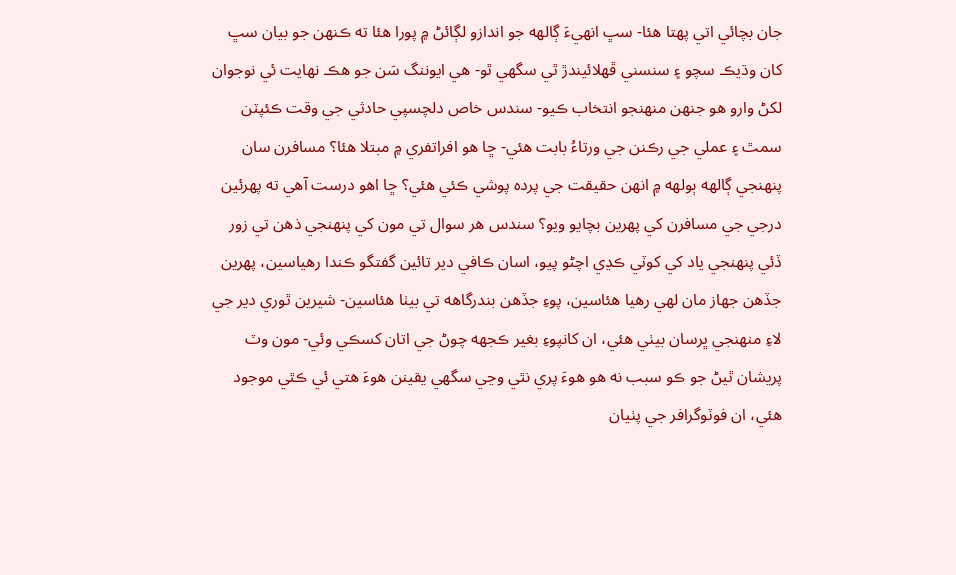جان بچائي اتي پهتا هئا- سڀ انهيءَ ڳالهه جو اندازو لڳائڻ ۾ پورا هئا ته ڪنهن جو بيان سڀ کان وڌيڪ سچو ۽ سنسني ڦهلائيندڙ ٿي سگهي ٿو- هي ايوننگ سَن جو هڪ نهايت ئي نوجوان لکڻ وارو هو جنهن منهنجو انتخاب ڪيو- سندس خاص دلچسپي حادثي جي وقت ڪئپٽن سمٿ ۽ عملي جي رڪنن جي ورتاءُ بابت هئي- ڇا هو افراتفري ۾ مبتلا هئا؟ مسافرن سان پنهنجي ڳالهه ٻولهه ۾ انهن حقيقت جي پرده پوشي ڪئي هئي؟ ڇا اهو درست آهي ته پهرئين درجي جي مسافرن کي پهرين بچايو ويو؟ سندس هر سوال تي مون کي پنهنجي ذهن تي زور ڏئي پنهنجي ياد کي کوٽي ڪڍي اچڻو پيو، اسان ڪافي دير تائين گفتگو ڪندا رهياسين، پهرين جڏهن جهاز مان لهي رهيا هئاسين، پوءِ جڏهن بندرگاهه تي بيٺا هئاسين- شيرين ٿوري دير جي لاءِ منهنجي ڀرسان بيٺي هئي، ان کانپوءِ بغير ڪجهه چوڻ جي اتان کسڪي وئي- مون وٽ پريشان ٿيڻ جو ڪو سبب نه هو هوءَ پري نٿي وڃي سگهي يقينن هوءَ هتي ئي ڪٿي موجود هئي، ان فوٽوگرافر جي پٺيان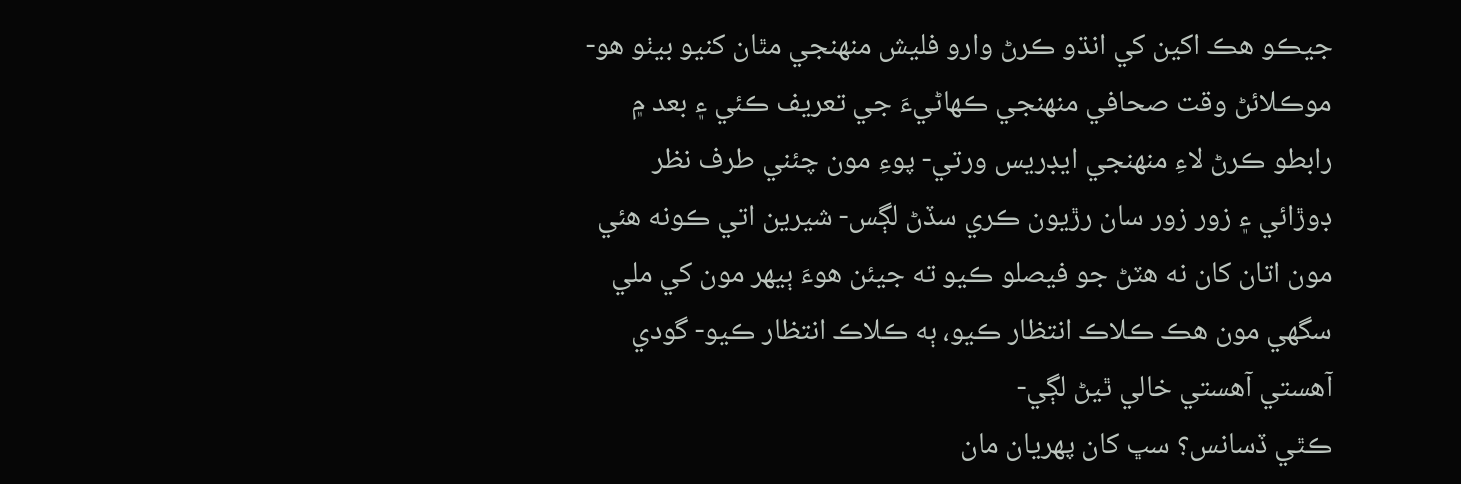جيڪو هڪ اکين کي انڌو ڪرڻ وارو فليش منهنجي مٿان کنيو بيٺو هو- موڪلائڻ وقت صحافي منهنجي ڪهاڻيءَ جي تعريف ڪئي ۽ بعد ۾ رابطو ڪرڻ لاءِ منهنجي ايڊريس ورتي- پوءِ مون چئني طرف نظر ڊوڙائي ۽ زور زور سان رڙيون ڪري سڏڻ لڳس- شيرين اتي ڪونه هئي مون اتان کان نه هٽڻ جو فيصلو ڪيو ته جيئن هوءَ ٻيهر مون کي ملي سگهي مون هڪ ڪلاڪ انتظار ڪيو، ٻه ڪلاڪ انتظار ڪيو- گودي آهستي آهستي خالي ٿيڻ لڳي-
ڪٿي ڏسانس؟ سڀ کان پهريان مان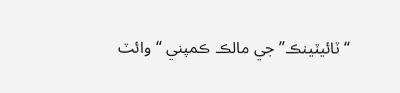“ٽائيٽينڪ” جي مالڪ ڪمپني “وائٽ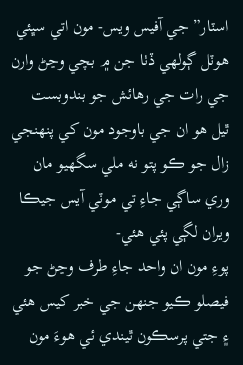اسٽار” جي آفيس ويس- مون اتي سڀئي هوٽل ڳولهي ڏٺا جن ۾ بچي وڃڻ وارن جي رات جي رهائش جو بندوبست ٿيل هو ان جي باوجود مون کي پنهنجي زال جو ڪو پتو نه ملي سگهيو مان وري ساڳي جاءِ تي موٽي آيس جيڪا ويران لڳي پئي هئي-
پوءِ مون ان واحد جاءِ طرف وڃڻ جو فيصلو ڪيو جنهن جي خبر کيس هئي ۽ جتي پرسڪون ٿيندي ئي هوءَ مون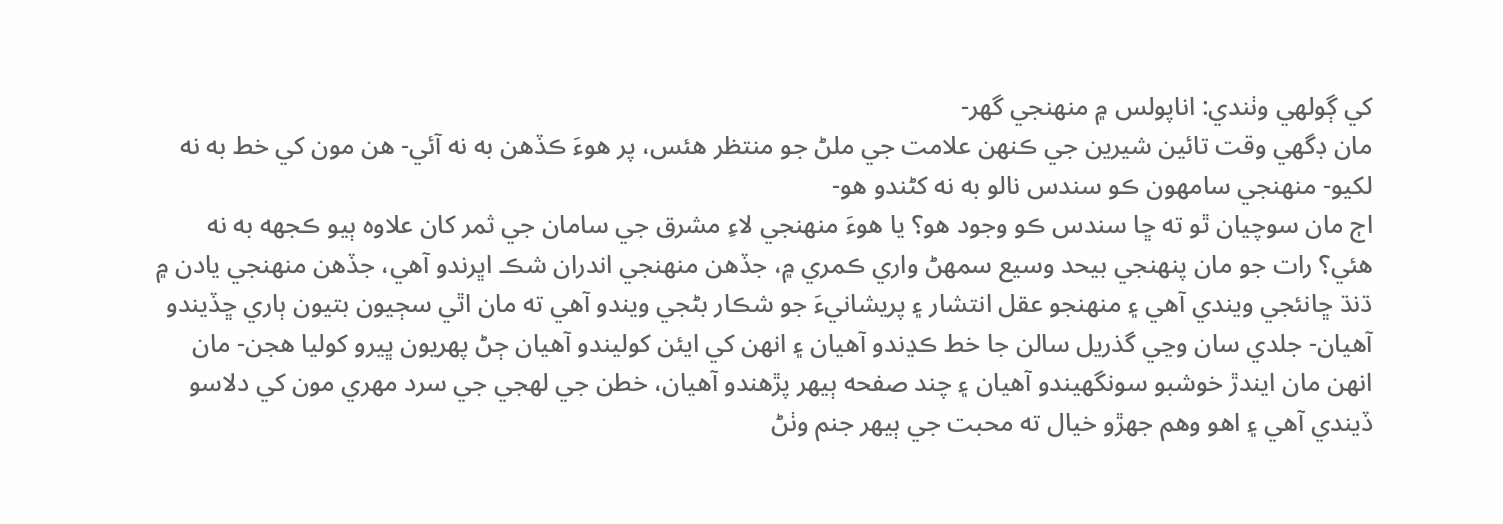کي ڳولهي وٺندي: اناپولس ۾ منهنجي گهر-
مان ڊگهي وقت تائين شيرين جي ڪنهن علامت جي ملڻ جو منتظر هئس، پر هوءَ ڪڏهن به نه آئي- هن مون کي خط به نه لکيو- منهنجي سامهون ڪو سندس نالو به نه کڻندو هو-
اڄ مان سوچيان ٿو ته ڇا سندس ڪو وجود هو؟ يا هوءَ منهنجي لاءِ مشرق جي سامان جي ثمر کان علاوه ٻيو ڪجهه به نه هئي؟ رات جو مان پنهنجي بيحد وسيع سمهڻ واري ڪمري ۾، جڏهن منهنجي اندران شڪ اڀرندو آهي، جڏهن منهنجي يادن ۾ ڌنڌ ڇانئجي ويندي آهي ۽ منهنجو عقل انتشار ۽ پريشانيءَ جو شڪار بڻجي ويندو آهي ته مان اٿي سڄيون بتيون ٻاري ڇڏيندو آهيان- جلدي سان وڃي گذريل سالن جا خط ڪڍندو آهيان ۽ انهن کي ايئن کوليندو آهيان ڄڻ پهريون ڀيرو کوليا هجن- مان انهن مان ايندڙ خوشبو سونگهيندو آهيان ۽ چند صفحه ٻيهر پڙهندو آهيان، خطن جي لهجي جي سرد مهري مون کي دلاسو ڏيندي آهي ۽ اهو وهم جهڙو خيال ته محبت جي ٻيهر جنم وٺڻ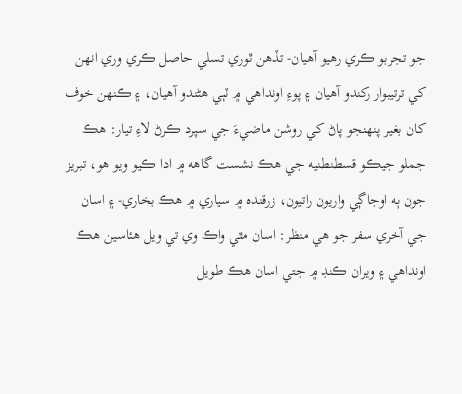جو تجربو ڪري رهيو آهيان- تڏهن ٿوري تسلي حاصل ڪري وري انهن کي ترتيبوار رکندو آهيان ۽ پوءِ اونداهي ۾ ٽٻي هڻندو آهيان، ۽ ڪنهن خوف کان بغير پنهنجو پاڻ کي روشن ماضيءَ جي سپرد ڪرڻ لاءِ تيار: هڪ جملو جيڪو قسطنطنيه جي هڪ نشست گاهه ۾ ادا ڪيو ويو هو، تبريز جون ٻه اوجاڳي واريون راتيون، زرقنده ۾ سياري ۾ هڪ بخاري- ۽ اسان جي آخري سفر جو هي منظر: اسان مٿي واڪ وي تي ويل هئاسين هڪ اونداهي ۽ ويران ڪنڊ ۾ جتي اسان هڪ طويل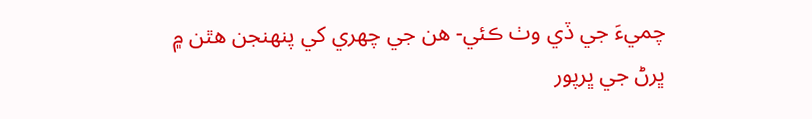چميءَ جي ڏي وٺ ڪئي- هن جي چهري کي پنهنجن هٿن ۾ ڀرڻ جي ڀرپور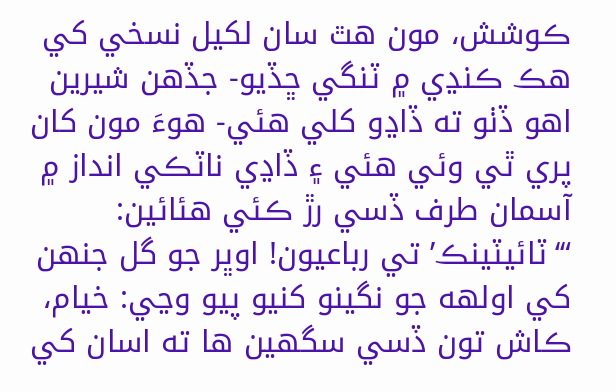ڪوشش، مون هٿ سان لکيل نسخي کي هڪ ڪنڍي ۾ ٽنگي ڇڏيو- جڏهن شيرين اهو ڏٺو ته ڏاڍو کلي هئي- هوءَ مون کان پري ٿي وئي هئي ۽ ڏاڍي ناٽڪي انداز ۾ آسمان طرف ڏسي رڙ ڪئي هئائين:
“‘ٽائيٽينڪ’ تي رباعيون! اوڀر جو گل جنهن کي اولهه جو نگينو کنيو پيو وڃي: خيام، ڪاش تون ڏسي سگهين ها ته اسان کي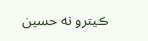ڪيترو نه حسين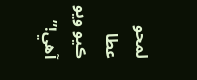لمحو عطا ڪيو ويو آهي!”